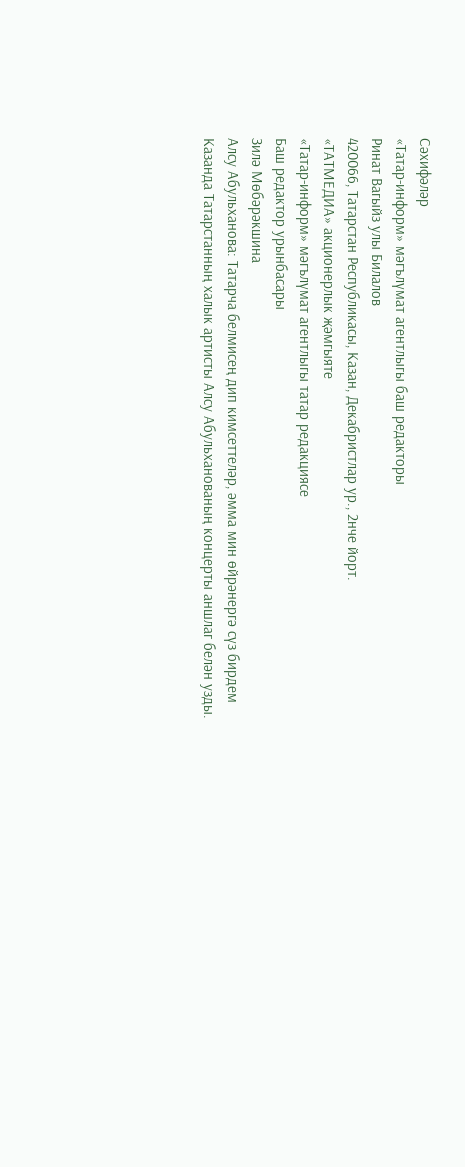Сәхифәләр
«Татар-информ» мәгълүмат агентлыгы баш редакторы
Ринат Вагыйз улы Билалов
420066, Татарстан Республикасы, Казан, Декабристлар ур., 2нче йорт.
«ТАТМЕДИА» акционерлык җәмгыяте
«Татар-информ» мәгълүмат агентлыгы татар редакциясе
Баш редактор урынбасары
Зилә Мөбәрәкшина
Алсу Абульханова: Татарча белмисең дип кимсеттеләр, әмма мин өйрәнергә сүз бирдем
Казанда Татарстанның халык артисты Алсу Абульханованың концерты аншлаг белән узды.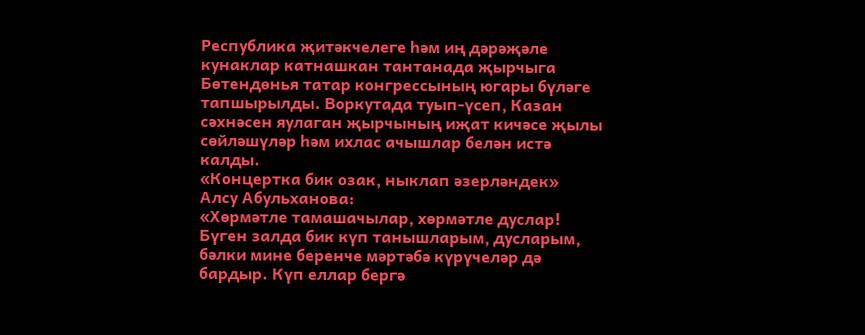Республика җитәкчелеге һәм иң дәрәҗәле кунаклар катнашкан тантанада җырчыга Бөтендөнья татар конгрессының югары бүләге тапшырылды. Воркутада туып-үсеп, Казан сәхнәсен яулаган җырчының иҗат кичәсе җылы сөйләшүләр һәм ихлас ачышлар белән истә калды.
«Концертка бик озак, ныклап әзерләндек»
Алсу Абульханова:
«Хөрмәтле тамашачылар, хөрмәтле дуслар! Бүген залда бик күп танышларым, дусларым, бәлки мине беренче мәртәбә күрүчеләр дә бардыр. Күп еллар бергә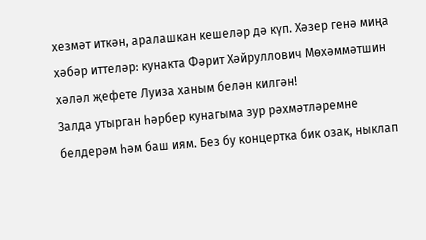хезмәт иткән, аралашкан кешеләр дә күп. Хәзер генә миңа хәбәр иттеләр: кунакта Фәрит Хәйруллович Мөхәммәтшин хәләл җефете Луиза ханым белән килгән!
Залда утырган һәрбер кунагыма зур рәхмәтләремне белдерәм һәм баш иям. Без бу концертка бик озак, ныклап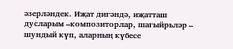әзерләндек. Иҗат дигәндә, иҗатташ дусларым –композиторлар, шагыйрьләр – шундый күп, аларның күбесе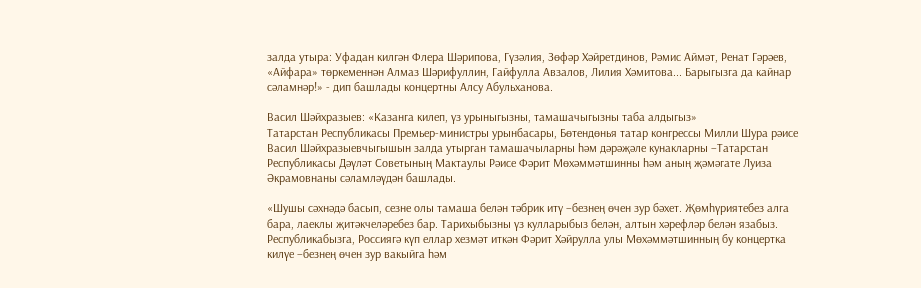залда утыра: Уфадан килгән Флера Шәрипова, Гүзәлия, Зөфәр Хәйретдинов, Рәмис Аймәт, Ренат Гәрәев, «Айфара» төркеменнән Алмаз Шәрифуллин, Гайфулла Авзалов, Лилия Хәмитова... Барыгызга да кайнар сәламнәр!» - дип башлады концертны Алсу Абульханова.

Васил Шәйхразыев: «Казанга килеп, үз урыныгызны, тамашачыгызны таба алдыгыз»
Татарстан Республикасы Премьер-министры урынбасары, Бөтендөнья татар конгрессы Милли Шура рәисе Васил Шәйхразыевчыгышын залда утырган тамашачыларны һәм дәрәҗәле кунакларны –Татарстан Республикасы Дәүләт Советының Мактаулы Рәисе Фәрит Мөхәммәтшинны һәм аның җәмәгате Луиза Әкрамовнаны сәламләүдән башлады.

«Шушы сәхнәдә басып, сезне олы тамаша белән тәбрик итү –безнең өчен зур бәхет. Җөмһүриятебез алга бара, лаеклы җитәкчеләребез бар. Тарихыбызны үз кулларыбыз белән, алтын хәрефләр белән язабыз. Республикабызга, Россиягә күп еллар хезмәт иткән Фәрит Хәйрулла улы Мөхәммәтшинның бу концертка килүе –безнең өчен зур вакыйга һәм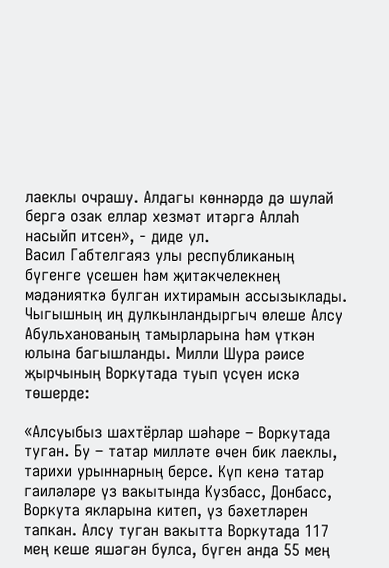лаеклы очрашу. Алдагы көннәрдә дә шулай бергә озак еллар хезмәт итәргә Аллаһ насыйп итсен», - диде ул.
Васил Габтелгаяз улы республиканың бүгенге үсешен һәм җитәкчелекнең мәдәнияткә булган ихтирамын ассызыклады. Чыгышның иң дулкынландыргыч өлеше Алсу Абульханованың тамырларына һәм үткән юлына багышланды. Милли Шура рәисе җырчының Воркутада туып үсүен искә төшерде:

«Алсуыбыз шахтёрлар шәһәре – Воркутада туган. Бу – татар милләте өчен бик лаеклы, тарихи урыннарның берсе. Күп кенә татар гаиләләре үз вакытында Кузбасс, Донбасс, Воркута якларына китеп, үз бәхетләрен тапкан. Алсу туган вакытта Воркутада 117 мең кеше яшәгән булса, бүген анда 55 мең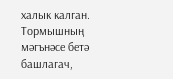халык калган. Тормышның мәгънәсе бетә башлагач,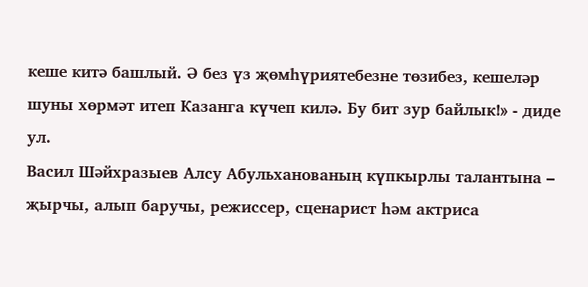кеше китә башлый. Ә без үз җөмһүриятебезне төзибез, кешеләр шуны хөрмәт итеп Казанга күчеп килә. Бу бит зур байлык!» - диде ул.
Васил Шәйхразыев Алсу Абульханованың күпкырлы талантына – җырчы, алып баручы, режиссер, сценарист һәм актриса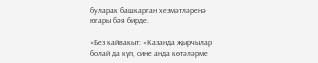буларак башкарган хезмәтләренә югары бәя бирде.

«Без кайвакыт: «Казанда җырчылар болай да күп, сине анда көтәләрме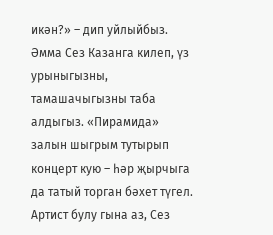икән?» – дип уйлыйбыз. Әмма Сез Казанга килеп, үз урыныгызны, тамашачыгызны таба алдыгыз. «Пирамида» залын шыгрым тутырып концерт кую – һәр җырчыга да татый торган бәхет түгел. Артист булу гына аз, Сез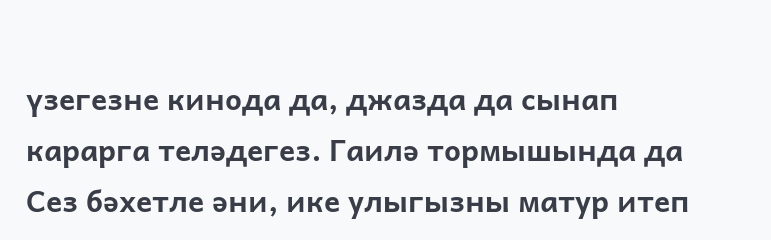үзегезне кинода да, джазда да сынап карарга теләдегез. Гаилә тормышында да Сез бәхетле әни, ике улыгызны матур итеп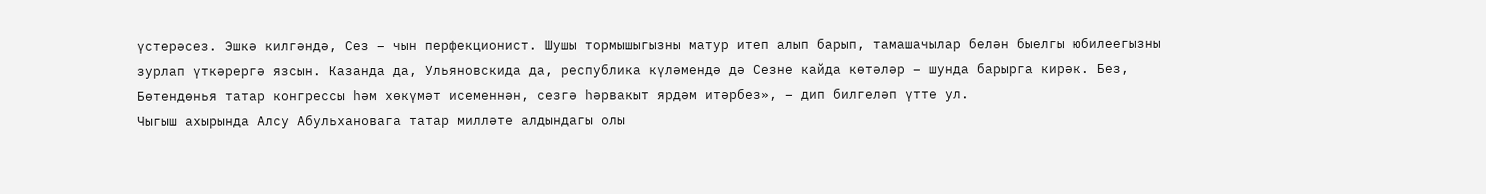үстерәсез. Эшкә килгәндә, Сез – чын перфекционист. Шушы тормышыгызны матур итеп алып барып, тамашачылар белән быелгы юбилеегызны зурлап үткәрергә язсын. Казанда да, Ульяновскида да, республика күләмендә дә Сезне кайда көтәләр – шунда барырга кирәк. Без, Бөтендөнья татар конгрессы һәм хөкүмәт исеменнән, сезгә һәрвакыт ярдәм итәрбез», – дип билгеләп үтте ул.
Чыгыш ахырында Алсу Абульхановага татар милләте алдындагы олы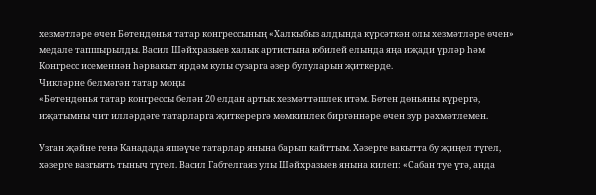хезмәтләре өчен Бөтендөнья татар конгрессының «Халкыбыз алдында күрсәткән олы хезмәтләре өчен» медале тапшырылды. Васил Шәйхразыев халык артистына юбилей елында яңа иҗади үрләр һәм Конгресс исеменнән һәрвакыт ярдәм кулы сузарга әзер булуларын җиткерде.
Чикләрне белмәгән татар моңы
«Бөтендөнья татар конгрессы белән 20 елдан артык хезмәттәшлек итәм. Бөтен дөньяны күрергә, иҗатымны чит илләрдәге татарларга җиткерергә мөмкинлек биргәннәре өчен зур рәхмәтлемен.

Узган җәйне генә Канадада яшәүче татарлар янына барып кайттым. Хәзерге вакытта бу җиңел түгел, хәзерге вазгыять тыныч түгел. Васил Габтелгаяз улы Шәйхразыев янына килеп: «Сабан туе үтә, анда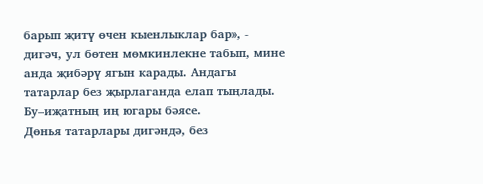барып җитү өчен кыенлыклар бар», - дигәч, ул бөтен мөмкинлекне табып, мине анда җибәрү ягын карады. Андагы татарлар без җырлаганда елап тыңлады. Бу–иҗатның иң югары бәясе.
Дөнья татарлары дигәндә, без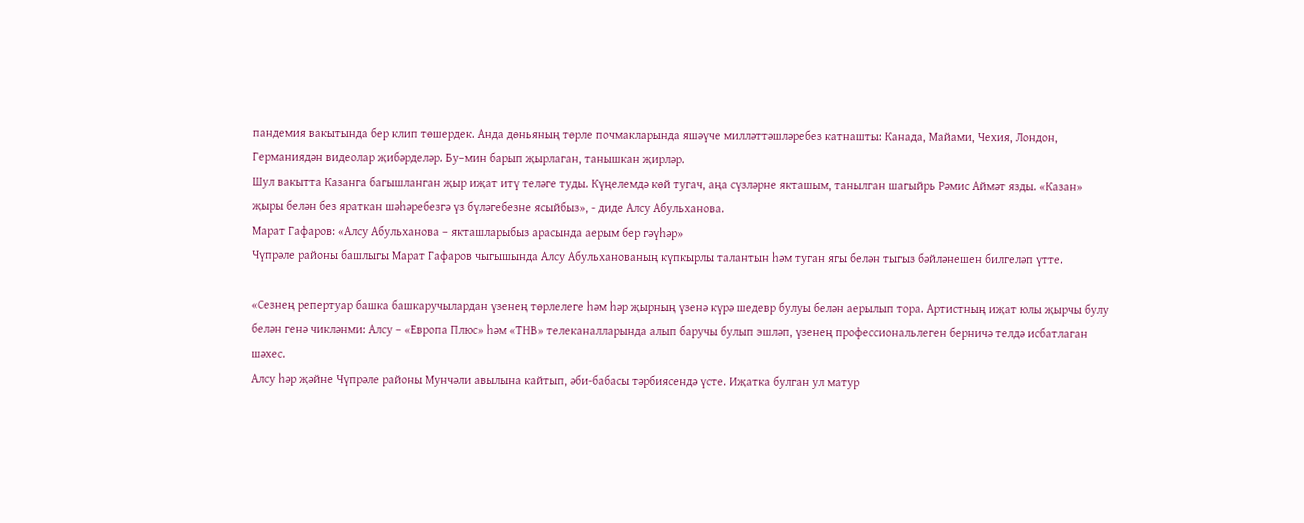пандемия вакытында бер клип төшердек. Анда дөньяның төрле почмакларында яшәүче милләттәшләребез катнашты: Канада, Майами, Чехия, Лондон, Германиядән видеолар җибәрделәр. Бу–мин барып җырлаган, танышкан җирләр.
Шул вакытта Казанга багышланган җыр иҗат итү теләге туды. Күңелемдә көй тугач, аңа сүзләрне якташым, танылган шагыйрь Рәмис Аймәт язды. «Казан» җыры белән без яраткан шәһәребезгә үз бүләгебезне ясыйбыз», - диде Алсу Абульханова.
Марат Гафаров: «Алсу Абульханова – якташларыбыз арасында аерым бер гәүһәр»
Чүпрәле районы башлыгы Марат Гафаров чыгышында Алсу Абульханованың күпкырлы талантын һәм туган ягы белән тыгыз бәйләнешен билгеләп үтте.

«Сезнең репертуар башка башкаручылардан үзенең төрлелеге һәм һәр җырның үзенә күрә шедевр булуы белән аерылып тора. Артистның иҗат юлы җырчы булу белән генә чикләнми: Алсу – «Европа Плюс» һәм «ТНВ» телеканалларында алып баручы булып эшләп, үзенең профессиональлеген берничә телдә исбатлаган шәхес.
Алсу һәр җәйне Чүпрәле районы Мунчәли авылына кайтып, әби-бабасы тәрбиясендә үсте. Иҗатка булган ул матур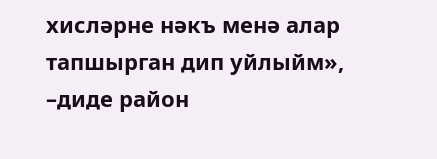хисләрне нәкъ менә алар тапшырган дип уйлыйм», –диде район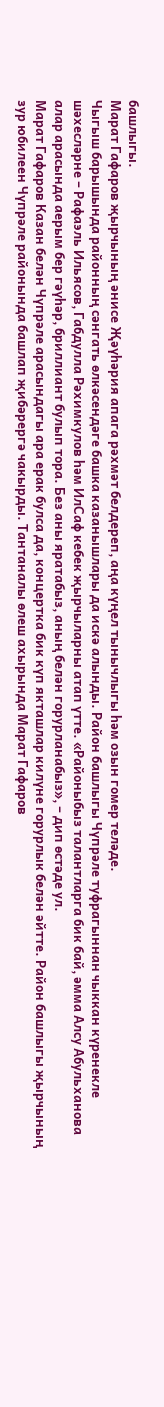башлыгы.
Марат Гафаров җырчының әнисе Җәүһәрия апага рәхмәт белдереп, аңа күңел тынычлыгы һәм озын гомер теләде.
Чыгыш барышында районның сәнгать өлкәсендәге башка казанышлары да искә алынды. Район башлыгы Чүпрәле туфрагыннан чыккан күренекле шәхесләрне – Рафаэль Ильясов, Габдулла Рәхимкулов һәм ИлСаф кебек җырчыларны атап үтте. «Районыбыз талантларга бик бай, әмма Алсу Абульханова алар арасында аерым бер гәүһәр, бриллиант булып тора. Без аны яратабыз, аның белән горурланабыз», – дип өстәде ул.
Марат Гафаров Казан белән Чүпрәле арасындагы ара ерак булса да, концертка бик күп якташлар килүне горурлык белән әйтте. Район башлыгы җырчының зур юбилеен Чүпрәле районында башлап җибәрергә чакырды. Тантаналы өлеш ахырында Марат Гафаров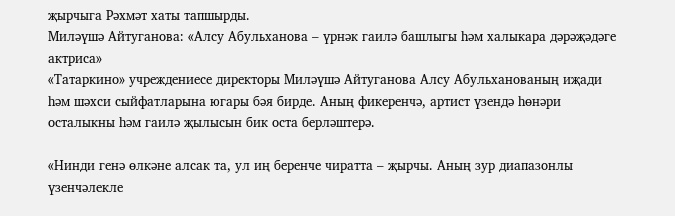җырчыга Рәхмәт хаты тапшырды.
Миләүшә Айтуганова: «Алсу Абульханова – үрнәк гаилә башлыгы һәм халыкара дәрәҗәдәге актриса»
«Татаркино» учреждениесе директоры Миләүшә Айтуганова Алсу Абульханованың иҗади һәм шәхси сыйфатларына югары бәя бирде. Аның фикеренчә, артист үзендә һөнәри осталыкны һәм гаилә җылысын бик оста берләштерә.

«Нинди генә өлкәне алсак та, ул иң беренче чиратта – җырчы. Аның зур диапазонлы үзенчәлекле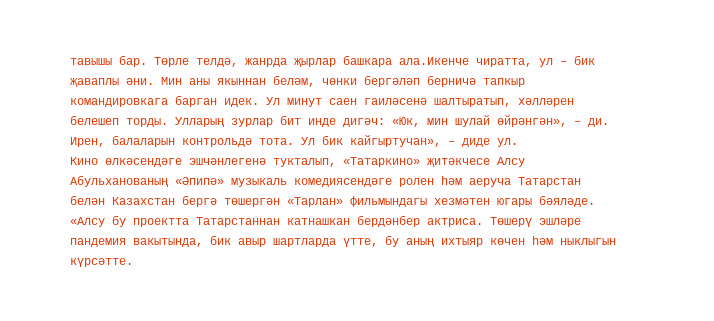тавышы бар. Төрле телдә, жанрда җырлар башкара ала.Икенче чиратта, ул – бик җаваплы әни. Мин аны якыннан беләм, чөнки бергәләп берничә тапкыр командировкага барган идек. Ул минут саен гаиләсенә шалтыратып, хәлләрен белешеп торды. Улларың зурлар бит инде дигәч: «Юк, мин шулай өйрәнгән», – ди. Ирен, балаларын контрольдә тота. Ул бик кайгыртучан», – диде ул.
Кино өлкәсендәге эшчәнлегенә тукталып, «Татаркино» җитәкчесе Алсу Абульханованың «Әпипә» музыкаль комедиясендәге ролен һәм аеруча Татарстан белән Казахстан бергә төшергән «Тарлан» фильмындагы хезмәтен югары бәяләде.
«Алсу бу проектта Татарстаннан катнашкан бердәнбер актриса. Төшерү эшләре пандемия вакытында, бик авыр шартларда үтте, бу аның ихтыяр көчен һәм ныклыгын күрсәтте.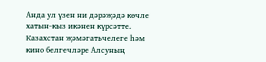Анда ул үзен ни дәрәҗәдә көчле хатын-кыз икәнен күрсәтте. Казахстан җәмәгатьчелеге һәм кино белгечләре Алсуның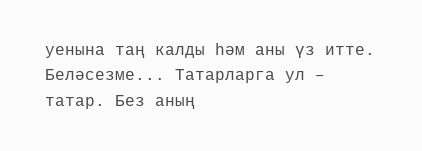уенына таң калды һәм аны үз итте.
Беләсезме... Татарларга ул – татар. Без аның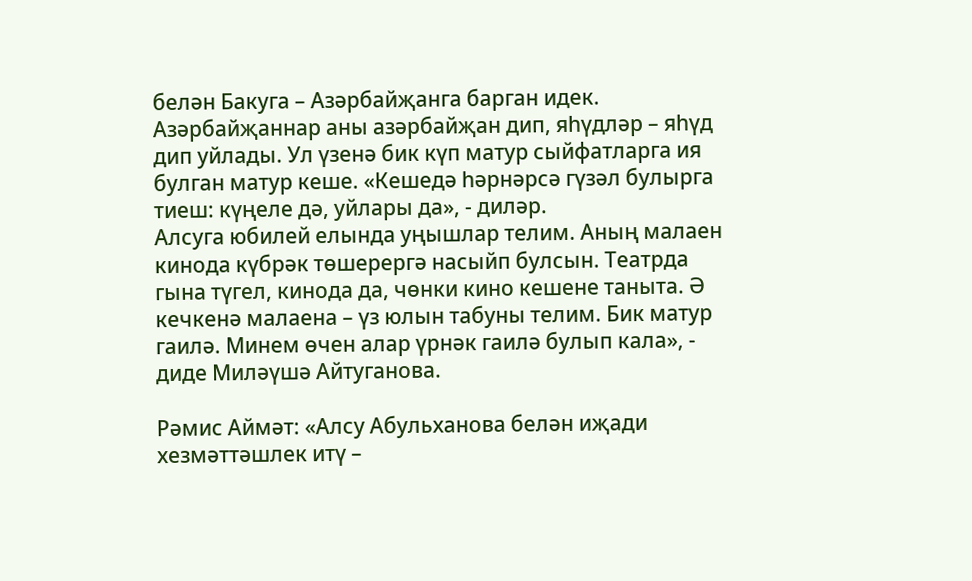белән Бакуга – Азәрбайҗанга барган идек. Азәрбайҗаннар аны азәрбайҗан дип, яһүдләр – яһүд дип уйлады. Ул үзенә бик күп матур сыйфатларга ия булган матур кеше. «Кешедә һәрнәрсә гүзәл булырга тиеш: күңеле дә, уйлары да», - диләр.
Алсуга юбилей елында уңышлар телим. Аның малаен кинода күбрәк төшерергә насыйп булсын. Театрда гына түгел, кинода да, чөнки кино кешене таныта. Ә кечкенә малаена – үз юлын табуны телим. Бик матур гаилә. Минем өчен алар үрнәк гаилә булып кала», - диде Миләүшә Айтуганова.

Рәмис Аймәт: «Алсу Абульханова белән иҗади хезмәттәшлек итү –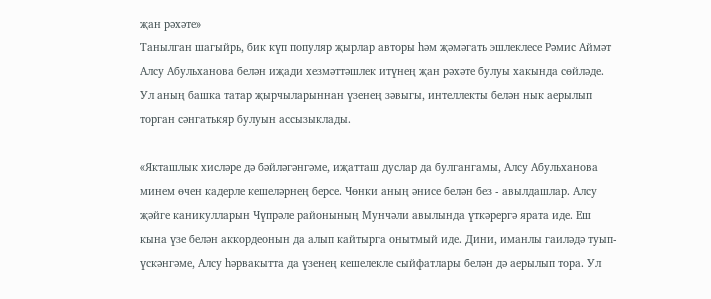җан рәхәте»
Танылган шагыйрь, бик күп популяр җырлар авторы һәм җәмәгать эшлеклесе Рәмис Аймәт Алсу Абульханова белән иҗади хезмәттәшлек итүнең җан рәхәте булуы хакында сөйләде. Ул аның башка татар җырчыларыннан үзенең зәвыгы, интеллекты белән нык аерылып торган сәнгатькяр булуын ассызыклады.

«Якташлык хисләре дә бәйләгәнгәме, иҗатташ дуслар да булгангамы, Алсу Абульханова минем өчен кадерле кешеләрнең берсе. Чөнки аның әнисе белән без - авылдашлар. Алсу җәйге каникулларын Чүпрәле районының Мунчәли авылында үткәрергә ярата иде. Еш кына үзе белән аккордеонын да алып кайтырга онытмый иде. Дини, иманлы гаиләдә туып-үскәнгәме, Алсу һәрвакытта да үзенең кешелекле сыйфатлары белән дә аерылып тора. Ул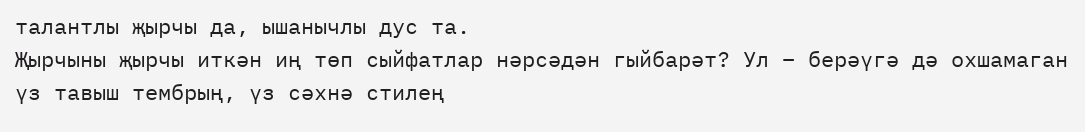талантлы җырчы да, ышанычлы дус та.
Җырчыны җырчы иткән иң төп сыйфатлар нәрсәдән гыйбарәт? Ул – берәүгә дә охшамаган үз тавыш тембрың, үз сәхнә стилең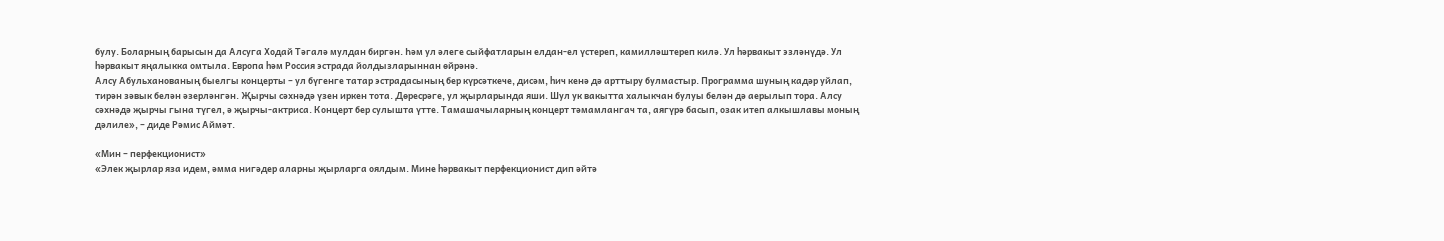булу. Боларның барысын да Алсуга Ходай Тәгалә мулдан биргән. Һәм ул әлеге сыйфатларын елдан-ел үстереп, камилләштереп килә. Ул һәрвакыт эзләнүдә. Ул һәрвакыт яңалыкка омтыла. Европа һәм Россия эстрада йолдызларыннан өйрәнә.
Алсу Абульханованың быелгы концерты – ул бүгенге татар эстрадасының бер күрсәткече, дисәм, һич кенә дә арттыру булмастыр. Программа шуның кадәр уйлап, тирән зәвык белән әзерләнгән. Җырчы сәхнәдә үзен иркен тота. Дөресрәге, ул җырларында яши. Шул ук вакытта халыкчан булуы белән дә аерылып тора. Алсу сәхнәдә җырчы гына түгел, ә җырчы-актриса. Концерт бер сулышта үтте. Тамашачыларның концерт тәмамлангач та, аягүрә басып, озак итеп алкышлавы моның дәлиле», – диде Рәмис Аймәт.

«Мин – перфекционист»
«Элек җырлар яза идем, әмма нигәдер аларны җырларга оялдым. Мине һәрвакыт перфекционист дип әйтә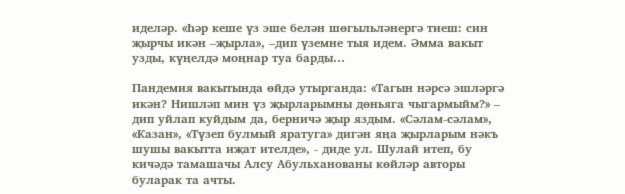иделәр. «Һәр кеше үз эше белән шөгыльләнергә тиеш: син җырчы икән –җырла», –дип үземне тыя идем. Әмма вакыт узды, күңелдә моңнар туа барды…

Пандемия вакытында өйдә утырганда: «Тагын нәрсә эшләргә икән? Нишләп мин үз җырларымны дөньяга чыгармыйм?» – дип уйлап куйдым да, берничә җыр яздым. «Сәлам-сәлам», «Казан», «Түзеп булмый яратуга» дигән яңа җырларым нәкъ шушы вакытта иҗат ителде», - диде ул. Шулай итеп, бу кичәдә тамашачы Алсу Абульханованы көйләр авторы буларак та ачты.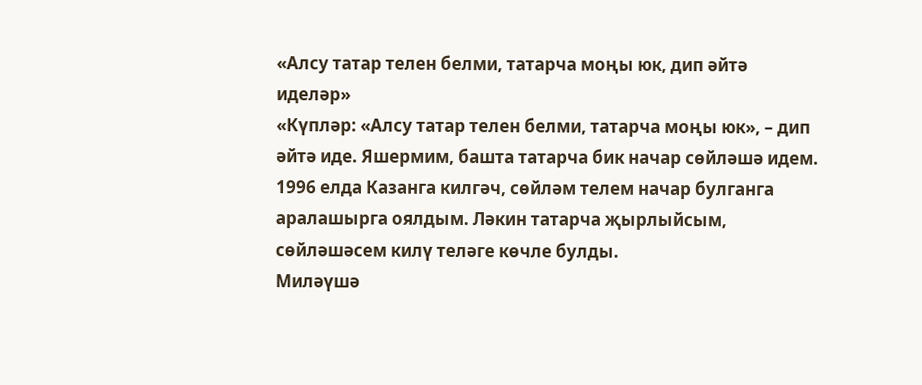«Алсу татар телен белми, татарча моңы юк, дип әйтә иделәр»
«Күпләр: «Алсу татар телен белми, татарча моңы юк», – дип әйтә иде. Яшермим, башта татарча бик начар сөйләшә идем. 1996 елда Казанга килгәч, сөйләм телем начар булганга аралашырга оялдым. Ләкин татарча җырлыйсым, сөйләшәсем килү теләге көчле булды.
Миләүшә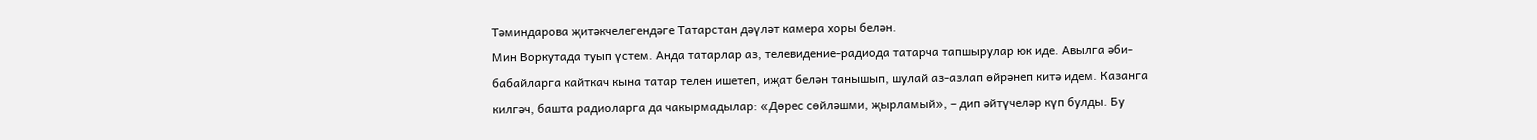Тәминдарова җитәкчелегендәге Татарстан дәүләт камера хоры белән.
Мин Воркутада туып үстем. Анда татарлар аз, телевидение-радиода татарча тапшырулар юк иде. Авылга әби-бабайларга кайткач кына татар телен ишетеп, иҗат белән танышып, шулай аз-азлап өйрәнеп китә идем. Казанга килгәч, башта радиоларга да чакырмадылар: «Дөрес сөйләшми, җырламый», – дип әйтүчеләр күп булды. Бу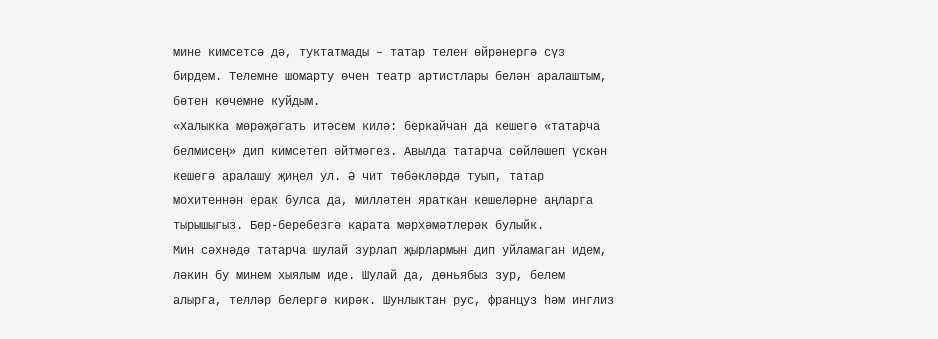мине кимсетсә дә, туктатмады – татар телен өйрәнергә сүз бирдем. Телемне шомарту өчен театр артистлары белән аралаштым, бөтен көчемне куйдым.
«Халыкка мөрәҗәгать итәсем килә: беркайчан да кешегә «татарча белмисең» дип кимсетеп әйтмәгез. Авылда татарча сөйләшеп үскән кешегә аралашу җиңел ул. Ә чит төбәкләрдә туып, татар мохитеннән ерак булса да, милләтен яраткан кешеләрне аңларга тырышыгыз. Бер-беребезгә карата мәрхәмәтлерәк булыйк.
Мин сәхнәдә татарча шулай зурлап җырлармын дип уйламаган идем, ләкин бу минем хыялым иде. Шулай да, дөньябыз зур, белем алырга, телләр белергә кирәк. Шунлыктан рус, француз һәм инглиз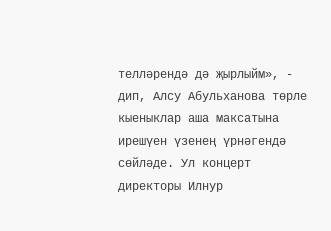телләрендә дә җырлыйм», - дип, Алсу Абульханова төрле кыеныклар аша максатына ирешүен үзенең үрнәгендә сөйләде. Ул концерт директоры Илнур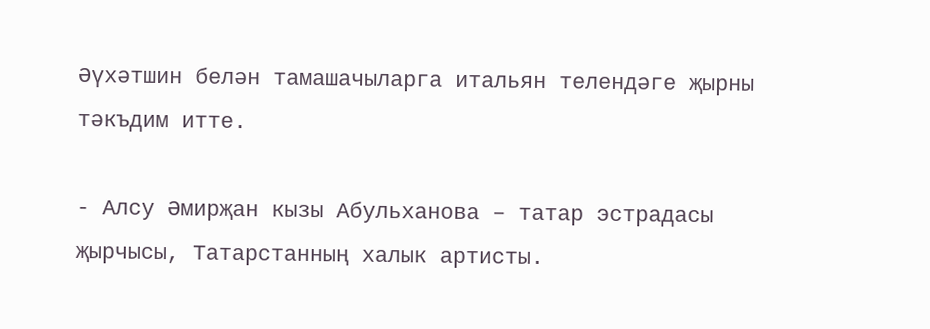Әүхәтшин белән тамашачыларга итальян телендәге җырны тәкъдим итте.

- Алсу Әмирҗан кызы Абульханова – татар эстрадасы җырчысы, Татарстанның халык артисты.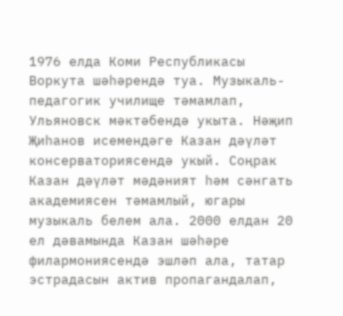1976 елда Коми Республикасы Воркута шәһәрендә туа. Музыкаль-педагогик училище тәмамлап, Ульяновск мәктәбендә укыта. Нәҗип Җиһанов исемендәге Казан дәүләт консерваториясендә укый. Соңрак Казан дәүләт мәдәният һәм сәнгать академиясен тәмамлый, югары музыкаль белем ала. 2000 елдан 20 ел дәвамында Казан шәһәре филармониясендә эшләп ала, татар эстрадасын актив пропагандалап,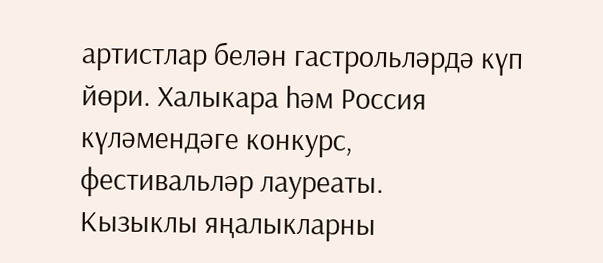артистлар белән гастрольләрдә күп йөри. Халыкара һәм Россия күләмендәге конкурс, фестивальләр лауреаты.
Кызыклы яңалыкларны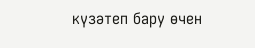күзәтеп бару өчен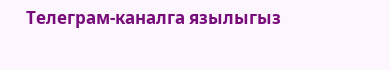Телеграм-каналга язылыгыз